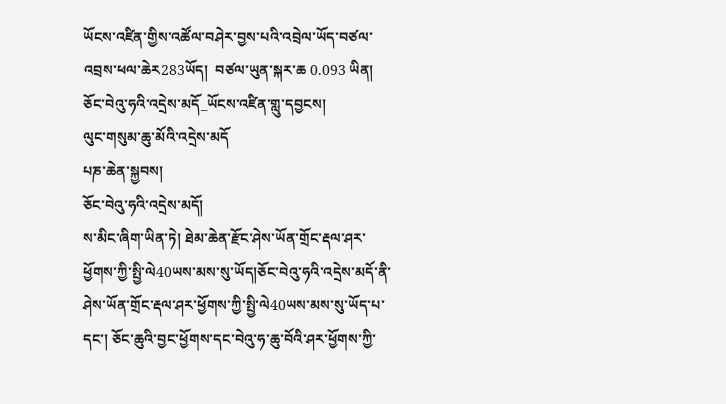ཡོངས་འཛིན་གྱིས་འཚོལ་བཤེར་བྱས་པའི་འབྲེལ་ཡོད་བཙལ་འབྲས་ཕལ་ཆེར283ཡོད།  བཙལ་ཡུན་སྐར་ཆ 0.093 ཡིན།
ཅོང་བེའུ་ཧའི་འདྲེས་མདོ_ཡོངས་འཛིན་གླུ་དབྱངས།
ལུང་གསུམ་ཆུ་མོའི་འདྲེས་མདོ
པཎ་ཆེན་སྐྱབས།
ཅོང་བེའུ་ཧའི་འདྲེས་མདོ།
ས་མིང་ཞིག་ཡིན་ཏེ། ཐེམ་ཆེན་རྫོང་ཤེས་ཡོན་གྲོང་རྡལ་ཤར་ཕྱོགས་ཀྱི་སྤྱི་ལེ40ཡས་མས་སུ་ཡོད།ཅོང་བེའུ་ཧའི་འདྲེས་མདོ་ནི་ཤེས་ཡོན་གྲོང་རྡལ་ཤར་ཕྱོགས་ཀྱི་སྤྱི་ལེ40ཡས་མས་སུ་ཡོད་པ་དང་། ཅོང་ཆུའི་བྱང་ཕྱོགས་དང་བེའུ་ཧ་ཆུ་བོའི་ཤར་ཕྱོགས་ཀྱི་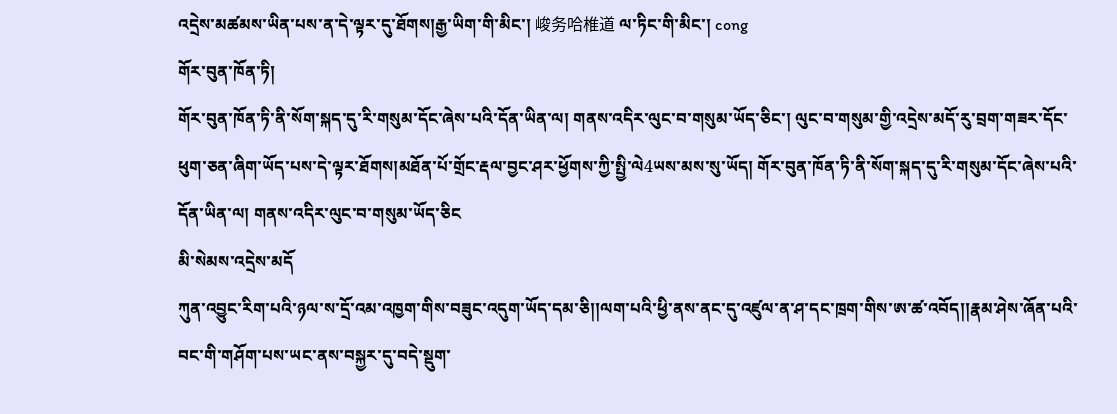འདྲེས་མཚམས་ཡིན་པས་ན་དེ་ལྟར་དུ་ཐོགས།རྒྱ་ཡིག་གི་མིང་། 峻务哈椎道 ལ་ཏིང་གི་མིང་། cong
གོར་བུན་ཁོན་ཏི།
གོར་བུན་ཁོན་ཏི་ནི་སོག་སྐད་དུ་རི་གསུམ་དོང་ཞེས་པའི་དོན་ཡིན་ལ། གནས་འདིར་ལུང་བ་གསུམ་ཡོད་ཅིང་། ལུང་བ་གསུམ་གྱི་འདྲེས་མདོ་རུ་བྲག་གཟར་དོང་ཕུག་ཅན་ཞིག་ཡོད་པས་དེ་ལྟར་ཐོགས།མཐོན་པོ་གྲོང་རྡལ་བྱང་ཤར་ཕྱོགས་ཀྱི་སྤྱི་ལེ4ཡས་མས་སུ་ཡོད། གོར་བུན་ཁོན་ཏི་ནི་སོག་སྐད་དུ་རི་གསུམ་དོང་ཞེས་པའི་དོན་ཡིན་ལ། གནས་འདིར་ལུང་བ་གསུམ་ཡོད་ཅིང
མི་སེམས་འདྲེས་མདོ
ཀུན་འབྱུང་རིག་པའི་ཉལ་ས་དྲོ་འམ་འཁྱག་གིས་བཟུང་འདུག་ཡོད་དམ་ཅི།།ལག་པའི་ཕྱི་ནས་ནང་དུ་འཛུལ་ན་ཤ་དང་ཁྲག་གིས་ཨ་ཚ་འབོད།།རྣམ་ཤེས་ཞོན་པའི་བང་གི་གཤོག་པས་ཡང་ནས་བསྐྱར་དུ་བདེ་སྡུག་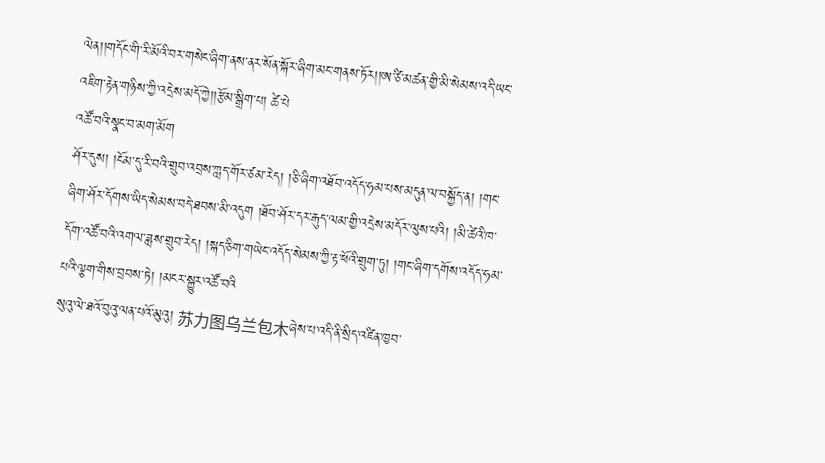ལེན།།གདོང་གི་རི་མོའི་བར་གསེང་ཞིག་ནས་ནར་སོན་སྐོར་ཞིག་མང་གནས་ཏོར།།ཨ་ཙི་མཚན་གྱི་མི་སེམས་འདི་ཡང་འཇིག་རྟེན་གཉིས་ཀྱི་འདྲེས་མདོ་ཀྱེ།།རྩོམ་སྒྲིག་པ། ཚེ་པེ
འཚོ་བའི་སྣང་བ་མག་མོག
ཤོར་དུས། །ངོམ་དུ་རི་བའི་གྲུབ་འབྲས་ཀླད་གོར་ཙམ་རེད། །ཅི་ཞིག་འཐོབ་འདོད་ཧམ་པས་མདུན་ལ་བསྐྱོད་ན། །གང་ཞིག་ཤོར་དོགས་ཡིད་སེམས་བདེ་ཐབས་མི་འདུག །ཐོབ་ཤོར་དར་རྒུད་ལམ་གྱི་འདྲེས་མདོར་ལུས་པའི། །མི་ཚེའི་ཁ་དོག་འཚོ་བའི་འགལ་ཟླས་གྲུབ་རེད། །སྐད་ཅིག་གཡེང་འདོད་སེམས་ཀྱི་རྟ་ཕོའི་གྲུག་ཏུ། །གང་ཞིག་དགོས་འདོད་ཧམ་པའི་ལྕག་གིས་བྲབས་ཏེ། །མངར་སྐྱུར་འཚོ་བའི
སུའུ་ལེ་ཐའོ་བུའུ་ལན་པའོ་མུའུ། 苏力图乌兰包木ཞེས་པ་འདི་ནི་སྲིད་འཛིན་ཁྱབ་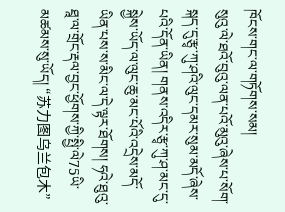ཁོངས་གང་ལ་གཏོགས་སམ།
སུའུ་ལེ་ཐའོ་བུའུ་ལན་པའོ་མུའུ་ཞེས་པ་སོག་སྐད་དུ་རྩྭ་ཀུ་ཤའི་ལུང་དམར་སུམ་མདོ་ཞེས་པའི་དོན་ཡིན། གནས་འདིར་རྩྭ་ཀུ་ཤ་མང་དུ་སྐྱེས་ཡོད་ལ་ལུང་ཆུ་མང་པོའི་འདྲེས་མདོ་ཡིན་པས་ས་མིང་ལ་དེ་ལྟར་ཐོགས། ཧའེ་ཐུའུ་ཐཱ་ལ་གྲོང་རྡལ་བྱང་ཕྱོགས་ཀྱི་སྤྱི་ལེ75ཡི་མཚམས་སུ་ཡོད། “苏力图乌兰包木”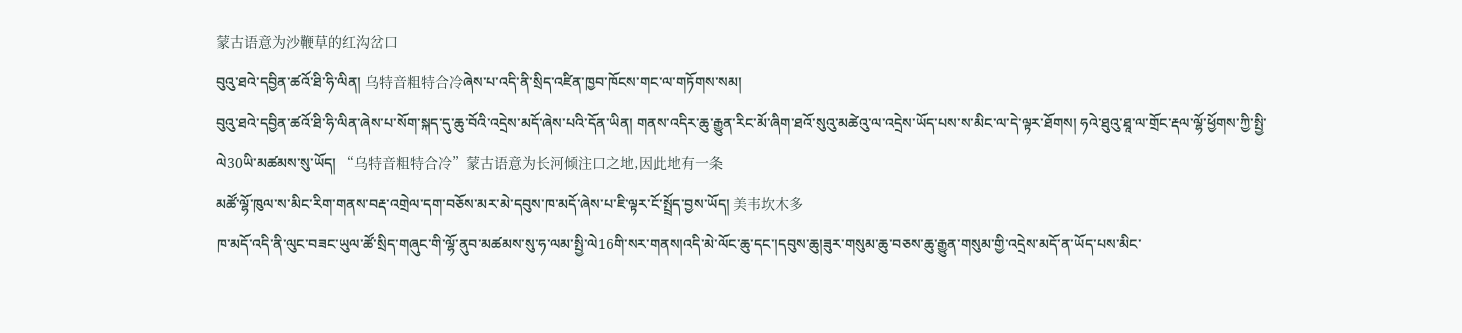蒙古语意为沙鞭草的红沟岔口
བུའུ་ཐའེ་དབྱིན་ཚའོ་ཐི་ཧི་ལིན། 乌特音粗特合冷ཞེས་པ་འདི་ནི་སྲིད་འཛིན་ཁྱབ་ཁོངས་གང་ལ་གཏོགས་སམ།
བུའུ་ཐའེ་དབྱིན་ཚའོ་ཐི་ཧི་ལིན་ཞེས་པ་སོག་སྐད་དུ་ཆུ་བོའི་འདྲེས་མདོ་ཞེས་པའི་དོན་ཡིན། གནས་འདིར་ཆུ་རྒྱུན་རིང་མོ་ཞིག་ཐའོ་སུའུ་མཚེའུ་ལ་འདྲེས་ཡོད་པས་ས་མིང་ལ་དེ་ལྟར་ཐོགས། ཧའེ་ཐུའུ་ཐཱ་ལ་གྲོང་རྡལ་ལྷོ་ཕྱོགས་ཀྱི་སྤྱི་ལེ30ཡི་མཚམས་སུ་ཡོད། “乌特音粗特合冷”蒙古语意为长河倾注口之地,因此地有一条
མཚོ་ལྷོ་ཁུལ་ས་མིང་རིག་གནས་བརྡ་འགྲེལ་དག་བཅོས་མར་མེ་དབུས་ཁ་མདོ་ཞེས་པ་ཇི་ལྟར་ངོ་སྤྲོད་བྱས་ཡོད། 美韦坎木多
ཁ་མདོ་འདི་ནི་ལུང་བཟང་ཡུལ་ཚོ་སྲིད་གཞུང་གི་ལྷོ་ནུབ་མཚམས་སུ་ཧ་ལམ་སྤྱི་ལེ16གི་སར་གནས།འདི་མེ་ལོང་ཆུ་དང་།དབུས་ཆུ།ཟུར་གསུམ་ཆུ་བཅས་ཆུ་རྒྱུན་གསུམ་གྱི་འདྲེས་མདོ་ན་ཡོད་པས་མིང་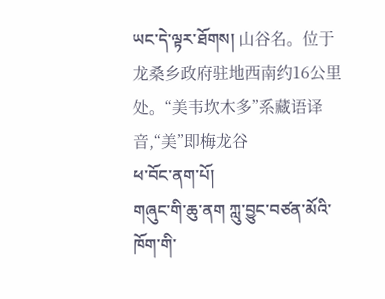ཡང་དེ་ལྟར་ཐོགས། 山谷名。位于龙桑乡政府驻地西南约16公里处。“美韦坎木多”系藏语译音,“美”即梅龙谷
ཕ་བོང་ནག་པོ།
གཞུང་གི་ཆུ་ནག ཀླུ་བྱུང་བཙན་མོའི་ཁོག་གི་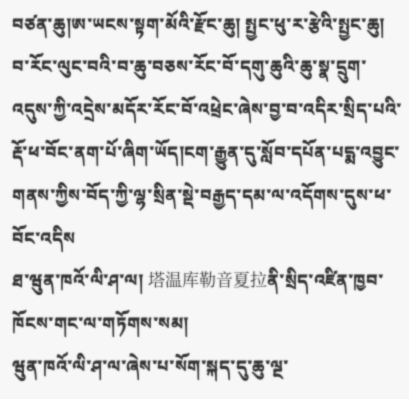བཙན་ཆུ།ཨ་ཡངས་སྟག་མོའི་རྫོང་ཆུ། སྤྱང་ཕུ་ར་རྩེའི་སྤྱང་ཆུ། བ་རོང་ལུང་བའི་བ་ཆུ་བཅས་རོང་བོ་དགུ་ཆུའི་ཆུ་སྣ་དྲུག་འདུས་ཀྱི་འདྲེས་མདོར་རོང་བོ་འཕྲེང་ཞེས་བྱ་བ་འདིར་སྲིད་པའི་རྡོ་ཕ་བོང་ནག་པོ་ཞིག་ཡོད།ངག་རྒྱུན་དུ་སློབ་དཔོན་པདྨ་འབྱུང་གནས་ཀྱིས་བོད་ཀྱི་ལྷ་སྲིན་སྡེ་བརྒྱད་དམ་ལ་འདོགས་དུས་ཕ་བོང་འདིས
ཐ་ཝུན་ཁའོ་ལི་ཤ་ལ། 塔温库勒音夏拉ནི་སྲིད་འཛིན་ཁྱབ་ཁོངས་གང་ལ་གཏོགས་སམ།
ཝུན་ཁའོ་ལི་ཤ་ལ་ཞེས་པ་སོག་སྐད་དུ་ཆུ་ལྔ་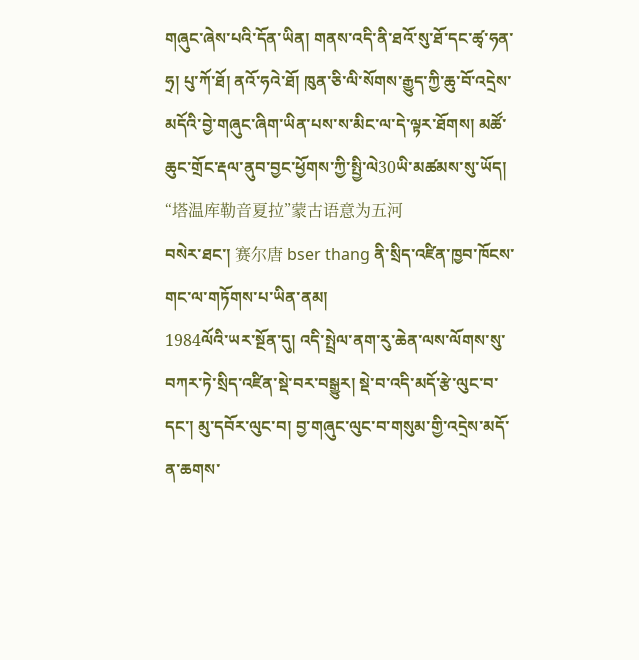གཞུང་ཞེས་པའི་དོན་ཡིན། གནས་འདི་ནི་ཐའོ་སུ་ཐོ་དང་ཚྭ་ཧན་ཧྲ། པུ་ཀོ་ཐོ། ནའོ་ཧའེ་ཐོ། ཁུན་ཅི་ལི་སོགས་རྒྱུད་ཀྱི་ཆུ་བོ་འདྲེས་མདོའི་བྱེ་གཞུང་ཞིག་ཡིན་པས་ས་མིང་ལ་དེ་ལྟར་ཐོགས། མཚོ་ཆུང་གྲོང་རྡལ་ནུབ་བྱང་ཕྱོགས་ཀྱི་སྤྱི་ལེ30ཡི་མཚམས་སུ་ཡོད། “塔温库勒音夏拉”蒙古语意为五河
བསེར་ཐང་། 赛尔唐 bser thang ནི་སྲིད་འཛིན་ཁྱབ་ཁོངས་གང་ལ་གཏོགས་པ་ཡིན་ནམ།
1984ལོའི་ཡར་སྔོན་དུ། འདི་སྤྲེལ་ནག་རུ་ཆེན་ལས་ལོགས་སུ་བཀར་ཏེ་སྲིད་འཛིན་སྡེ་བར་བསྒྱུར། སྡེ་བ་འདི་མདོ་རྩེ་ལུང་བ་དང་། མུ་དབོར་ལུང་བ། བྱ་གཞུང་ལུང་བ་གསུམ་གྱི་འདྲེས་མདོ་ན་ཆགས་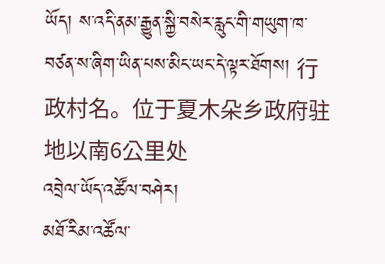ཡོད། ས་འདི་ནམ་རྒྱུན་སྐྱི་བསེར་རླུང་གི་གཡུག་ཁ་བཙན་ས་ཞིག་ཡིན་པས་མིང་ཡང་དེ་ལྟར་ཐོགས། 行政村名。位于夏木朵乡政府驻地以南6公里处
འབྲེལ་ཡོད་འཚོལ་བཤེར།
མཐོ་རིམ་འཚོལ་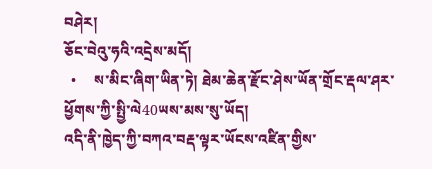བཤེར།
ཅོང་བེའུ་ཧའི་འདྲེས་མདོ།
  •     ས་མིང་ཞིག་ཡིན་ཏེ། ཐེམ་ཆེན་རྫོང་ཤེས་ཡོན་གྲོང་རྡལ་ཤར་ཕྱོགས་ཀྱི་སྤྱི་ལེ40ཡས་མས་སུ་ཡོད།
འདི་ནི་ཁྱེད་ཀྱི་བཀའ་བརྡ་ལྟར་ཡོངས་འཛིན་གྱིས་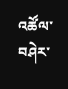འཚོལ་བཤེར་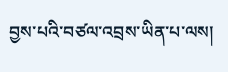བྱས་པའི་བཙལ་འབྲས་ཡིན་པ་ལས།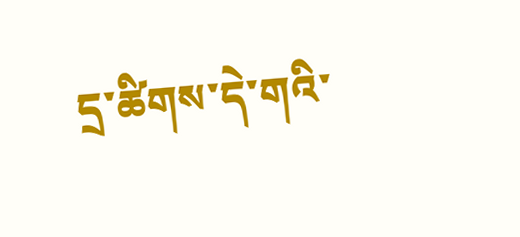དྲ་ཚིགས་དེ་གའི་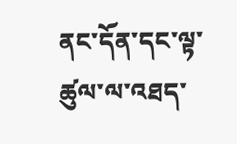ནང་དོན་དང་ལྟ་ཚུལ་ལ་འཐད་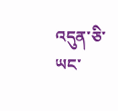འདུན་ཅི་ཡང་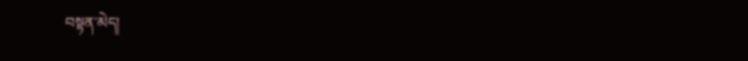བསྟན་མེད།